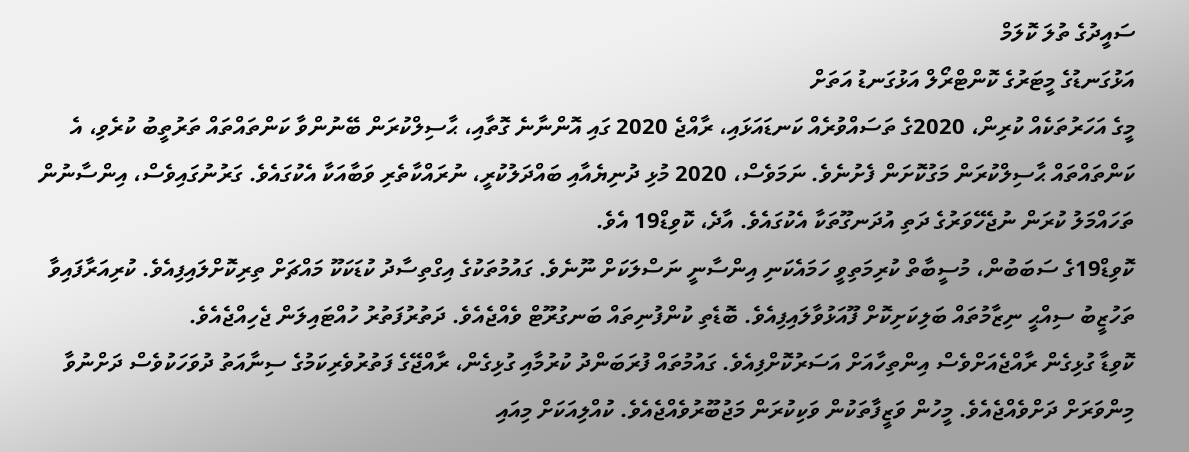ސައީދުގެ ތުލަ ކޮލަމް
އަޅުގަނޑުގެ މީޓަރުގެ ކޮންޓްރޯލް އަޅުގަނޑު އަތަށް
މީގެ އަހަރުތަކެއް ކުރިން، 2020ގެ ތަސައްވުރެއް ކަނޑައަޅައި، ރާއްޖެ 2020 ގައި އޮންނާނެ ގޮތާއި، ޙާސިލްކުރަން ބޭނުންވާ ކަންތައްތައް ތަރުތީބު ކުރެވި، އެ ކަންތައްތައް ޙާސިލްކުރަން މަގުކޮށަން ފެށުނެވެ. ނަމަވެސް، 2020 މުޅި ދުނިޔެއާއި ބައްދަލުކުރީ، ނުރައްކާތެރި ވަބާއަކާ އެކުގައެވެ. ގަރުނުގައިވެސް، އިންސާނުން ތަހައްމަލު ކުރަން ނުޖެހޭވަރުގެ ދަތި އުދަނގޫތަކާ އެކުގައެވެ. އާދެ، ކޮވިޑް19 އެވެ.
ކޮވިޑް19ގެ ސަބަބުން، މުސީބާތް ކުރިމަތިވީ ހަމައެކަނި އިންސާނީ ނަސްލަކަށް ނޫނެވެ. ގައުމުތަކުގެ އިގްތިސާދު ކުޑަކަކޫ މައްޗަށް ތިރިކޮށްލައިފިއެވެ. ކުރިއަރާފައިވާ ތަހުޒީބު ސިއްޙީ ނިޒާމުތައް ބަލިކަށިކޮށް ފޫއަޅުވާލައިފިއެވެ. ބޮޑެތި ކުންފުނިތައް ބަނގުރޫޓް ވެއްޖެއެވެ. ދަތުރުފަތުރު ހުއްޓައިލަން ޖެހިއްޖެއެވެ.
ކޮވިޑާ ގުޅިގެން ރާއްޖެއަށްވެސް އިންތިހާއަށް އަސަރުކޮށްފިއެވެ. ގައުމުތައް ފުރަބަންދު ކުރުމާއި ގުޅިގެން، ރާއްޖޭގެ ފަތުރުވެރިކަމުގެ ސިނާއަތު ދުވަހަކުވެސް ދަށްނުވާ މިންވަރަށް ދަށްވެއްޖެއެވެ. މީހުން ވަޒީފާތަކުން ވަކިކުރަން މަޖުބޫރުވެއްޖެއެވެ. ކުއްލިއަކަށް މިއައި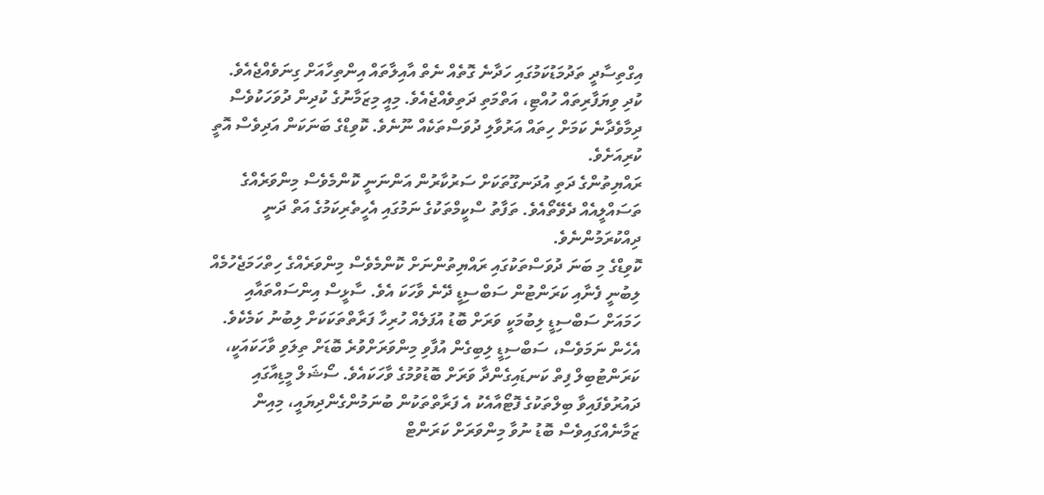އިގްތިސާދީ ތަދުމަޑުކަމުގައި ހަދާނެ ގޮތެއް ނެތް އާއިލާތައް އިންތިހާއަށް ގިނަވެއްޖެއެވެ. ކުދި ވިޔަފާރިތައް ހުއްޓި، އަތްމަތި ދަތިވެއްޖެއެވެ. މިއީ މިޒަމާނުގެ ކުދިން ދުވަހަކުވެސް ދިމާވެދާނެ ކަމަށް ހިތައް އަރުވާލި ދުވަސްތަކެއް ނޫނެވެ. ކޮވިޑްގެ ބަނަކަން އަދިވެސް އޮތީ ކުރިއަށެވެ.
ރައްޔިތުންގެ ދަތި އުދަނގޫތަކަށް ސަރުކާރުން އަންނަނީ ކޮންމެވެސް މިންވަރެއްގެ ތަސައްލީއެއް ދެވޭތޯއެވެ. ތަފާތު ސްކީމްތަކުގެ ނަމުގައި އެހީތެރިކަމުގެ އަތް ދަނީ ދިއްކުރަމުންނެވެ.
ކޮވިޑްގެ މި ބަނަ ދުވަސްތަކުގައި ރައްޔިތުންނަށް ކޮންމެވެސް މިންވަރެއްގެ ހިތްހަމަޖެހުމެއް ލިބުނީ ފެނާއި ކަރަންޓުން ސަބްސިޑީ ދޭނެ ވާހަކަ އެވެ. ސާޅީސް އިންސައްތައާއި ހަމައަށް ސަބްސިޑީ ލިބުމަކީ ވަރަށް ބޮޑު އުފަލެއް ހުރިހާ ފަރާތްތަކަކަށް ލިބުނު ކަމެކެވެ.
އެހެން ނަމަވެސް، ސަބްސިޑީ ލިބިގެން އުފާވި މިންވަރަށްވުރެ ބޮޑަށް ތިލަވި ވާހަކައަކީ، ކަރަންޓުބިލް ފިތް ކަނޑައިގެންދާ ވަރަށް ބޮޑުވުމުގެ ވާހަކައެވެ. ސޯޝަލް މީޑިއާގައި ދައުރުވެފައިވާ ބިލްތަކުގެ ފޮޓޯއާއެކު އެ ފަރާތްތަކުން ބުނަމުންގެންދިޔައީ، މިއިން ޒަމާނެއްގައިވެސް ބޮޑު ނުވާ މިންވަރަށް ކަރަންޓް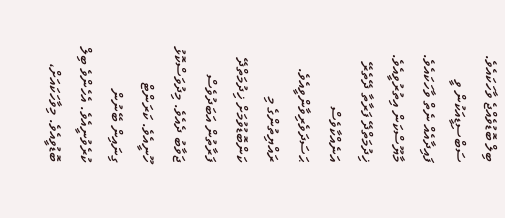ބިލް ބޮޑުވެއްޖެ ވާހަކައެވެ. ސަބްސިޑީއަކުން ވީ ފައިދާއެއް ނެތް ވާހަކައެވެ. މާޔޫސްކަން އިތުރުވީއެވެ. ޚިދުމަތްދޭ ފަރާތާ ދޭތެރޭ އަނެއްކާވެސް ޙަސަދަވެރިވާންވީއެވެ.
ރައްޔިތުންގެ މި ކަންބޮޑުވުމަށް ޚިދުމަތްދޭ ފަރާތުން އަބަދުވެސް ޖަވާބު ދެއެވެ. މިދުވަސްކޮޅު ހޫނީއެވެ. ކަރަންޓް ގިނައިން ބޭނުން ކުރެވުނީއެވެ. އެހެންވެ ބިލް ބޮޑުވީއެވެ. މިވާހަކައަށް،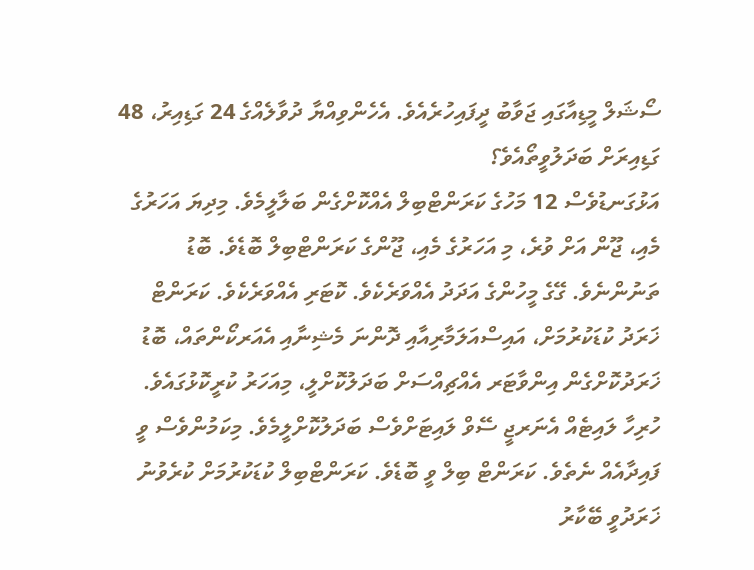ސޯޝަލް މީޑިއާގައި ޖަވާބު ދީފައިހުރެއެވެ. އެހެންވިއްޔާ ދުވާލެއްގެ 24 ގަޑިއިރު، 48 ގަޑިއިރަށް ބަދަލުވީތޯއެވެ؟
އަޅުގަނޑުވެސް 12 މަހުގެ ކަރަންޓްބިލް އެއްކޮށްގެން ބަލާލީމެވެ. މިދިޔަ އަހަރުގެ މެއި، ޖޫން އަށް ވުރެ، މި އަހަރުގެ މެއި، ޖޫންގެ ކަރަންޓްބިލް ބޮޑެވެ. ބޮޑު ތަނުންނެވެ. ގޭގެ މީހުންގެ އަދަދު އެއްވަރެކެވެ. ކޮޓަރި އެއްވަރެކެވެ. ކަރަންޓް ޚަރަދު ކުޑަކުރުމަށް، އައިސްއަލަމާރިއާއި ދޮންނަ މެޝިނާއި އެއަރކޯންތައް، ބޮޑު ޚަރަދުކޮށްގެން އިންވާޓަރ އެއްޗިއްސަށް ބަދަލުކޮށްލީ، މިއަހަރު ކުރީކޮޅުގައެވެ. ހުރިހާ ލައިޓެއް އެނަރޖީ ސޭވް ލައިޓަށްވެސް ބަދަލުކޮށްލީމެވެ. މިކަމުންވެސް ވީ ފައިދާއެއް ނެތެވެ. ކަރަންޓް ބިލް ވީ ބޮޑެވެ. ކަރަންޓްބިލް ކުޑަކުރުމަށް ކުރެވުނު ޚަރަދުވީ ބޭކާރު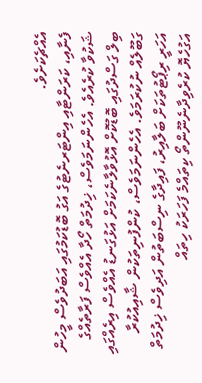އެއްޗެކަށެވެ.
ފެނާއި، ކަރަންޓާއި އިންޓަރނެޓުގެ އަގު ބޮޑުކަމުގައި އަބަދުވެސް މީހުން ޝަކުވާ ކުރެއެވެ. އެހެންނަމަވެސް، ޚިދުމަތް ހޯދާ އެއްވެސް ފަރާތެއްގެ ބިލް ގަސްދުގައި ބޮޑުކޮށް އޮޅުވާލާނެކަމަށް އަޅުގަނޑު އެއްވެސް އިރެއްގައި ގަބޫލެއް ނުކުރަމަވެ. އެހެންނަމަވެސް، ކުންފުނިތަކުން ޝާއިއުކުރާ އަހަރީ ރިޕޯޓުތަކަށް ބަލާއިރު، ފައިދާގެ ނިސްބަތުން އަދިވެސް ޚިދުމަތް އަގުހެޔޮ ކުރެވިދާނެނޫންތޯ ކިތައްމެ ފަހަރަކު ހިތައް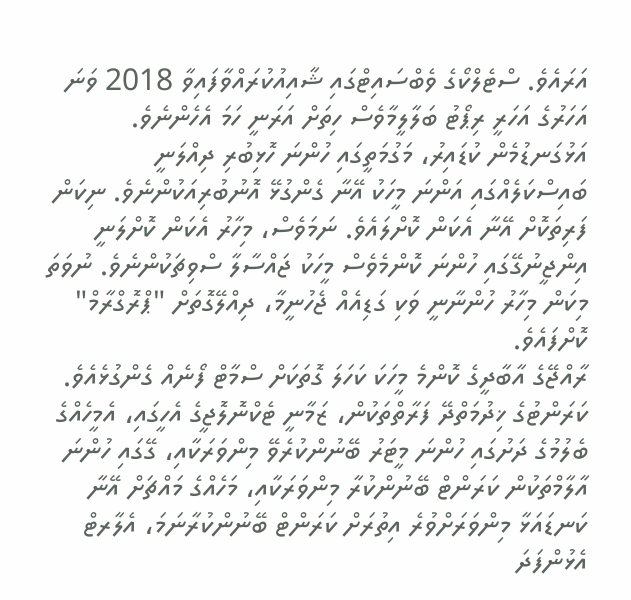އަރައެވެ. ސްޓެލްކޯގެ ވެބްސައިޓްގައި ޝާއިއުކުރައްވާފައިވާ 2018 ވަނަ އަހަރުގެ އަހަރީ ރިޕޯޓު ބަލާލީމާވެސް ހިތަށް އަރަނީ ހަމަ އެހެންނެވެ.
އަޅުގަނޑުމެން ކުޑައިރު، މަގުމަތީގައި ހުންނަ ހޮޅިބުރި ދިއްލަނީ ބައިސްކަލެއްގައި އަންނަ މީހަކު އޭނާ ގެންގުޅޭ އޮނުބުރިއަކުންނެވެ. ނިކަން ފަރިތަކޮށް އޭނާ އެކަން ކޮށްލައެވެ. ނަމަވެސް، މިހާރު އެކަން ކޮށްލަނީ އިންޖީނުގޭގައި ހުންނަ ކޮންމެވެސް މީހަކު ޖައްސާލާ ސްވިޗަކުންނެވެ. ނުވަތަ މިކަން މިހާރު ހުންނާނީ ވަކި ގަޑިއެއް ޖެހުނީމާ، ދިއްލޭގޮތަށް "ޕްރޮގްރާމް" ކޮށްފައެވެ.
ރާއްޖޭގެ އާބާދީގެ ކޮންމެ މީހަކަ ކަހަލަ ގޮތަކަށް ސްމާޓް ފޯނެއް ގެންގުޅެއެވެ. ކަރަންޓުގެ ޚިދުމަތްދޭ ފަރާތްތަކުން، ޒަމާނީ ޓެކްނޮލޮޖީގެ އެހީގައި، އެމީހެއްގެ ބެލުމުގެ ދަށުގައި ހުންނަ މީޓަރު ބޭނުންކުރެވޭ މިންވަރަކާއި، ގޭގައި ހުންނަ އާލާމްތަކުން ކަރަންޓް ބޭނުންކުރާ މިންވަރަކާއި، މަހެއްގެ މައްޗަށް އޭނާ ކަނޑައަޅާ މިންވަރަށްވުރެ އިތުރަށް ކަރަންޓް ބޭނުންކުރާނަމަ، އެލާރޓް އެޅުންފަދަ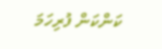ކަންކަން ފުރިހަމަ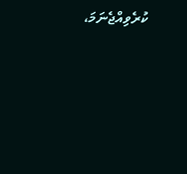ކުރެވިއްޖެނަމަ،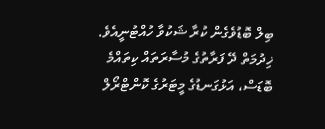ބިލް ބޮޑުވެގެން ކުރާ ޝަކުވާ ހުއްޓުނީއެވެ.
ޚިދުމަތް ދޭ ފަރާތުގެ މުސާރަތައް ކިތައްމެ ބޮޑަސް، އަޅުގަނޑުގެ މީޓަރުގެ ކޮންޓްރޯލް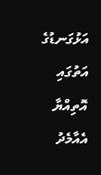އަޅުގަނޑުގެ އަތުގައި އޮތިއްޔާ އެއާމެދު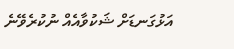އަޅުގަނޑަށް ޝަކުވާއެއް ނުކުރެވޭނެ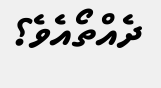ދެއްތޯއެވެ؟